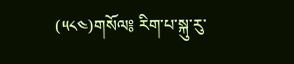(༥༨༤)གསོལ༔ རིག་པ་སྐུ་རུ་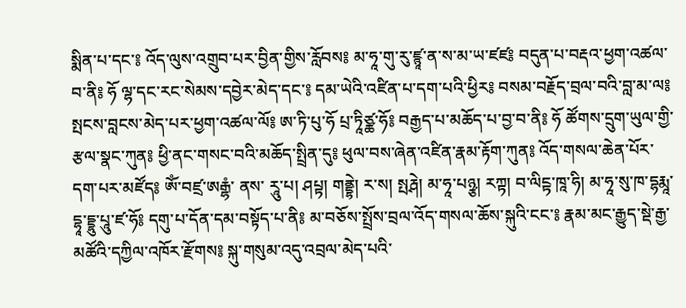སྨིན་པ་དང་༔ འོད་ལུས་འགྲུབ་པར་བྱིན་གྱིས་རློབས༔ མ་ཧཱ་གུ་རུ་ཛྙཱ་ན་ས་མ་ཡ་ཛཛ༔ བདུན་པ་བརྡའ་ཕྱག་འཚལ་བ་ནི༔ ཧོ ལྷ་དང་རང་སེམས་དབྱེར་མེད་དང་༔ དམ་ཡེའི་འཛིན་པ་དག་པའི་ཕྱིར༔ བསམ་བརྗོད་བྲལ་བའི་བླ་མ་ལ༔ སྤངས་བླངས་མེད་པར་ཕྱག་འཚལ་ལོ༔ ཨ་ཏི་པུ་ཧོ པྲ་ཏཱིཙྪ་ཧོ༔ བརྒྱད་པ་མཆོད་པ་བྱ་བ་ནི༔ ཧོ ཚོགས་དྲུག་ཡུལ་གྱི་རྩལ་སྣང་ཀུན༔ ཕྱི་ནང་གསང་བའི་མཆོད་སྤྲིན་དུ༔ ཕུལ་བས་ཞེན་འཛིན་རྣམ་རྟོག་ཀུན༔ འོད་གསལ་ཆེན་པོར་དག་པར་མཛོད༔ ཨོཾ་བཛྲ་ཨརྒྷཾ་ ནས་ རཱུ་པ། ཤཔྟ། གནྡྷེ། ར་ས། སྤརྴེ། མ་ཧཱ་པཉྩ། རཀྟ། བ་ལིངྟ་ཁཱ་ཧི། མ་ཧཱ་སུ་ཁ་དྷརྨཱ་དྷཱ་དྡྷུ་པཱུ་ཛ་ཧོ༔ དགུ་པ་དོན་དམ་བསྟོད་པ་ནི༔ མ་བཅོས་སྤྲོས་བྲལ་འོད་གསལ་ཆོས་སྐུའི་ངང་༔ རྣམ་མང་རྒྱུད་སྡེ་རྒྱ་མཚོའི་དཀྱིལ་འཁོར་རྫོགས༔ སྐུ་གསུམ་འདུ་འབྲལ་མེད་པའི་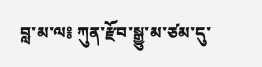བླ་མ་ལ༔ ཀུན་རྫོབ་སྒྱུ་མ་ཙམ་དུ་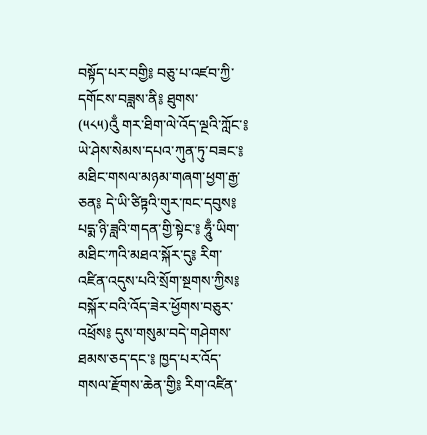བསྟོད་པར་བགྱི༔ བཅུ་པ་འཛབ་ཀྱི་དགོངས་བཟླས་ནི༔ ཐུགས་
(༥༨༥)འུྃ གར་ཐིག་ལེ་འོད་ལྔའི་ཀློང་༔ ཡེ་ཤེས་སེམས་དཔའ་ཀུན་ཏུ་བཟང་༔ མཐིང་གསལ་མཉམ་གཞག་ཕྱག་རྒྱ་ཅན༔ དེ་ཡི་ཙིཏྟའི་གུར་ཁང་དབུས༔ པདྨ་ཉི་ཟླའི་གདན་གྱི་སྟེང་༔ ཧཱུྃ་ཡིག་མཐིང་ཀའི་མཐའ་སྐོར་དུ༔ རིག་འཛིན་འདུས་པའི་སྲོག་སྔགས་ཀྱིས༔ བསྐོར་བའི་འོད་ཟེར་ཕྱོགས་བཅུར་འཕྲོས༔ དུས་གསུམ་བདེ་གཤེགས་ཐམས་ཅད་དང་༔ ཁྱད་པར་འོད་གསལ་རྫོགས་ཆེན་གྱི༔ རིག་འཛིན་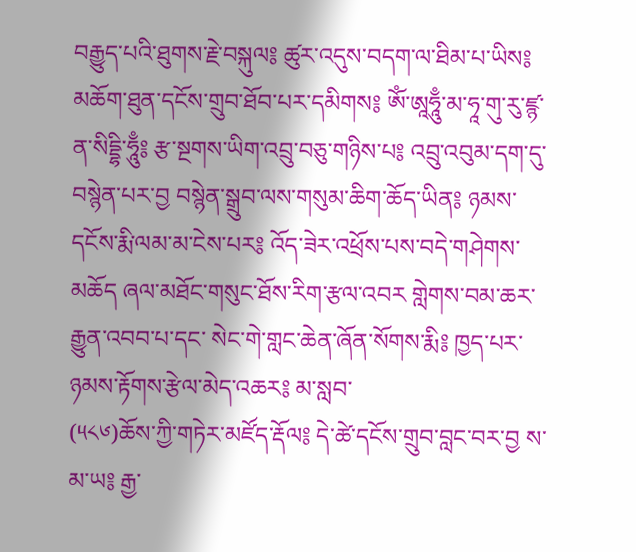བརྒྱུད་པའི་ཐུགས་རྗེ་བསྐུལ༔ ཚུར་འདུས་བདག་ལ་ཐིམ་པ་ཡིས༔ མཆོག་ཐུན་དངོས་གྲུབ་ཐོབ་པར་དམིགས༔ ཨོཾ་ཨཱཧཱུྃ་མ་ཧཱ་གུ་རུ་ཛྙ་ན་སིདྡྷི་ཧཱུྃ༔ རྩ་སྔགས་ཡིག་འབྲུ་བཅུ་གཉིས་པ༔ འབྲུ་འབུམ་དག་དུ་བསྙེན་པར་བྱ བསྙེན་སྒྲུབ་ལས་གསུམ་ཆིག་ཆོད་ཡིན༔ ཉམས་དངོས་རྨི་ལམ་མ་ངེས་པར༔ འོད་ཟེར་འཕྲོས་པས་བདེ་གཤེགས་མཆོད ཞལ་མཐོང་གསུང་ཐོས་རིག་རྩལ་འབར གླེགས་བམ་ཆར་རྒྱུན་འབབ་པ་དང་ སེང་གེ་གླང་ཆེན་ཞོན་སོགས་རྨི༔ ཁྱད་པར་ཉམས་རྟོགས་རྩེལ་མེད་འཆར༔ མ་སླབ་
(༥༨༦)ཆོས་ཀྱི་གཏེར་མཛོད་རྡོལ༔ དེ་ཚེ་དངོས་གྲུབ་བླང་བར་བྱ ས་མ་ཡ༔ རྒྱ་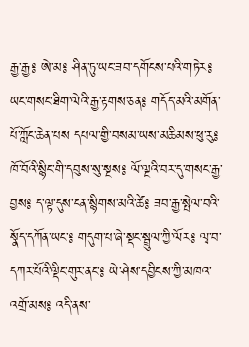རྒྱ་རྒྱ༔ ཨེ་མ༔ ཤིན་ཏུ་ཡང་ཟབ་དགོངས་པའི་གཏེར༔ ཡང་གསང་ཐིག་ལེའི་རྒྱ་རྟགས་ཅན༔ གདོད་མའི་མགོན་པོ་ཀློང་ཆེན་པས དཔལ་གྱི་བསམ་ཡས་མཆིམས་ཕུ་རུ༔ ཁོ་བོའི་སྙིང་གི་དབུས་སུ་སྔས༔ ལོ་ལྔའི་བར་དུ་གསང་རྒྱ་བྱས༔ ད་ལྟ་དུས་ངན་སྙིགས་མའི་ཚེ༔ ཟབ་རྒྱ་སྤེལ་བའི་སྣོད་དཀོན་ཡང་༔ གདུག་པ་ཞེ་སྡང་སྦྲུལ་ཀྱི་ལོར༔ ལྭ་བ་དཀར་པོའི་ལྡིང་གུར་ནང་༔ ཡེ་ཤེས་དབྱིངས་ཀྱི་མཁའ་འགྲོ་མས༔ འདི་ནས་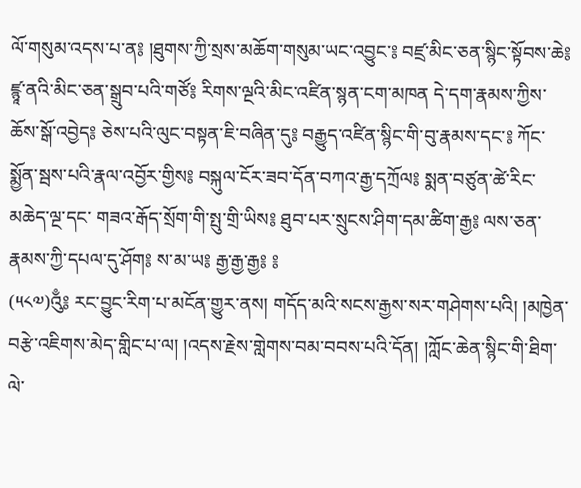ལོ་གསུམ་འདས་པ་ན༔ །ཐུགས་ཀྱི་སྲས་མཆོག་གསུམ་ཡང་འབྱུང་༔ བཛྲ་མིང་ཅན་སྙིང་སྟོབས་ཆེ༔ ཛྙཱ་ནའི་མིང་ཅན་སྒྲུབ་པའི་གཙོ༔ རིགས་ལྔའི་མིང་འཛིན་སྙན་ངག་མཁན དེ་དག་རྣམས་ཀྱིས་ཆོས་སྒོ་འབྱེད༔ ཅེས་པའི་ལུང་བསྟན་ཇི་བཞིན་དུ༔ བརྒྱུད་འཛིན་སྙིང་གི་བུ་རྣམས་དང་༔ ཀོང་སྨྱོན་སྦས་པའི་རྣལ་འབྱོར་གྱིས༔ བསྐུལ་ངོར་ཟབ་དོན་བཀའ་རྒྱ་དཀྲོལ༔ སྨན་བཙུན་ཚེ་རིང་མཆེད་ལྔ་དང་ གཟའ་རྒོད་སྲོག་གི་སྤུ་གྲི་ཡིས༔ ཐུབ་པར་སྲུངས་ཤིག་དམ་ཚིག་རྒྱ༔ ལས་ཅན་རྣམས་ཀྱི་དཔལ་དུ་ཤོག༔ ས་མ་ཡ༔ རྒྱ་རྒྱ་རྒྱ༔ ༔
(༥༨༧)འུྃ༔ རང་བྱུང་རིག་པ་མངོན་གྱུར་ནས། གདོད་མའི་སངས་རྒྱས་སར་གཤེགས་པའི། །མཁྱེན་བརྩེ་འཇིགས་མེད་གླིང་པ་ལ། །འདས་རྗེས་གླེགས་བམ་བབས་པའི་དོན། །ཀློང་ཆེན་སྙིང་གི་ཐིག་ལེ་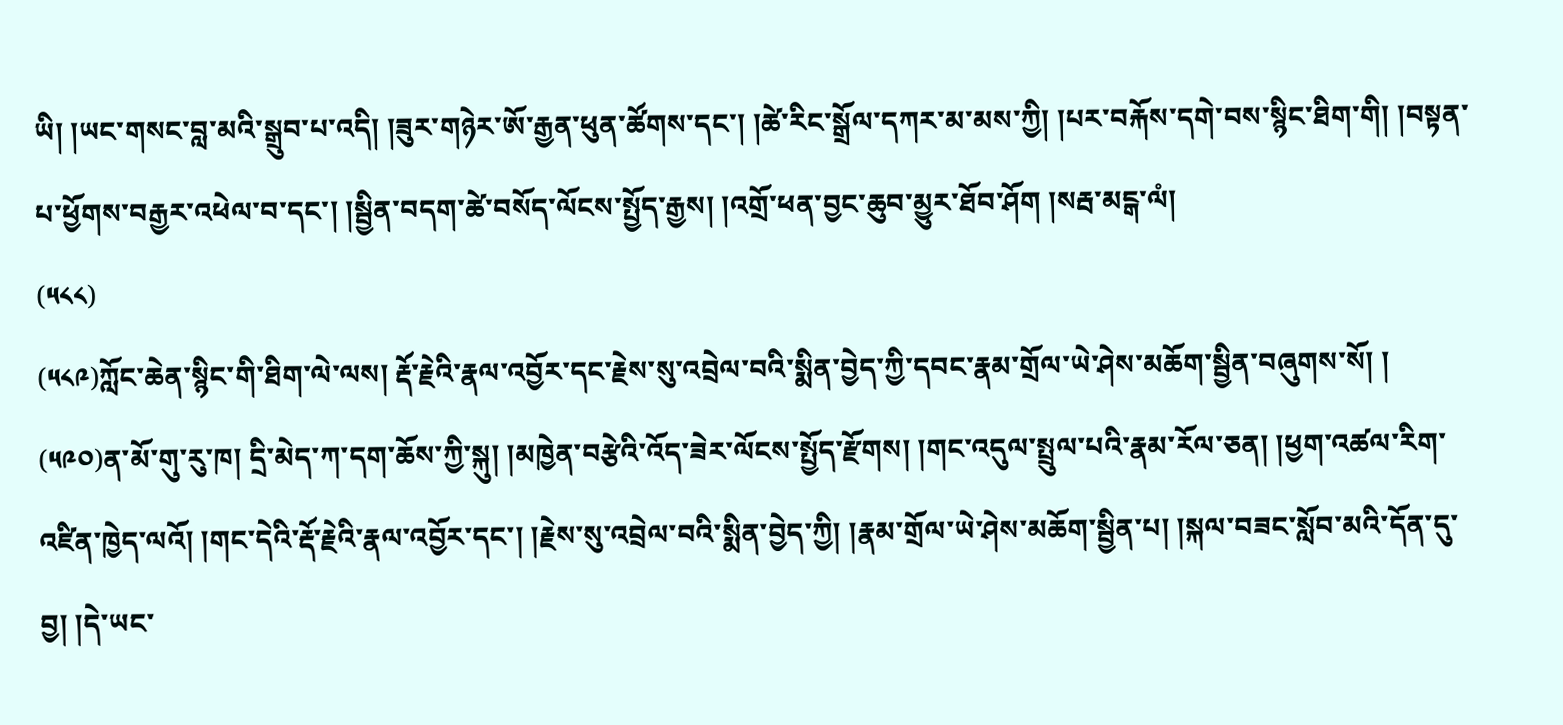ཡི། །ཡང་གསང་བླ་མའི་སྒྲུབ་པ་འདི། །ཟུར་གཉེར་ཨོ་རྒྱན་ཕུན་ཚོགས་དང་། །ཚེ་རིང་སྒྲོལ་དཀར་མ་མས་ཀྱི། །པར་བརྐོས་དགེ་བས་སྙིང་ཐིག་གི། །བསྟན་པ་ཕྱོགས་བརྒྱར་འཕེལ་བ་དང་། །སྦྱིན་བདག་ཚེ་བསོད་ལོངས་སྤྱོད་རྒྱས། །འགྲོ་ཕན་བྱང་ཆུབ་མྱུར་ཐོབ་ཤོག །སརྦ་མངྒ་ལཾ།
(༥༨༨)
(༥༨༩)ཀློང་ཆེན་སྙིང་གི་ཐིག་ལེ་ལས། རྡོ་རྗེའི་རྣལ་འབྱོར་དང་རྗེས་སུ་འབྲེལ་བའི་སྨིན་བྱེད་ཀྱི་དབང་རྣམ་གྲོལ་ཡེ་ཤེས་མཆོག་སྦྱིན་བཞུགས་སོ། །
(༥༩༠)ན་མོ་གུ་རུ་ཁ། དྲི་མེད་ཀ་དག་ཆོས་ཀྱི་སྐུ། །མཁྱེན་བརྩེའི་འོད་ཟེར་ལོངས་སྤྱོད་རྫོགས། །གང་འདུལ་སྤྲུལ་པའི་རྣམ་རོལ་ཅན། །ཕྱག་འཚལ་རིག་འཛིན་ཁྱེད་ལའོ། །གང་དེའི་རྡོ་རྗེའི་རྣལ་འབྱོར་དང་། །རྗེས་སུ་འབྲེལ་བའི་སྨིན་བྱེད་ཀྱི། །རྣམ་གྲོལ་ཡེ་ཤེས་མཆོག་སྦྱིན་པ། །སྐལ་བཟང་སློབ་མའི་དོན་དུ་བྱ། །དེ་ཡང་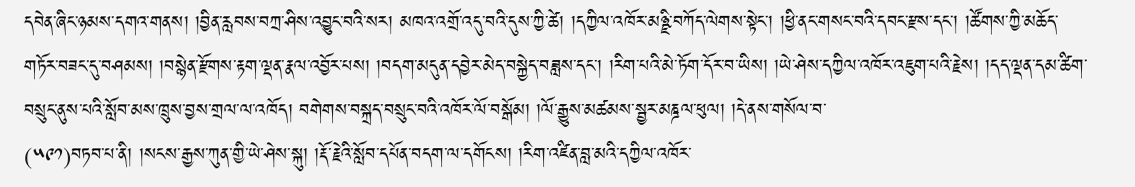དབེན་ཞིང་ཉམས་དགའ་གནས། །བྱིན་རླབས་བཀྲ་ཤིས་འབྱུང་བའི་སར། མཁའ་འགྲོ་འདུ་བའི་དུས་ཀྱི་ཚེ། །དཀྱིལ་འཁོར་མཉྫི་བཀོད་ལེགས་སྟེང་། །ཕྱི་ནང་གསང་བའི་དབང་རྫས་དང་། །ཚོགས་ཀྱི་མཆོད་གཏོར་བཟང་དུ་བཤམས། །བསྙེན་རྫོགས་རྟག་ལྡན་རྣལ་འབྱོར་པས། །བདག་མདུན་དབྱེར་མེད་བསྐྱེད་བཟླས་དང་། །རིག་པའི་མེ་ཏོག་དོར་བ་ཡིས། །ཡེ་ཤེས་དཀྱིལ་འཁོར་འཇུག་པའི་རྗེས། །དད་ལྡན་དམ་ཚིག་བསྲུང་ནུས་པའི་སློབ་མས་ཁྲུས་བྱས་གྲལ་ལ་འཁོད། བགེགས་བསྐྲད་བསྲུང་བའི་འཁོར་ལོ་བསྒོམ། །ལོ་རྒྱུས་མཚམས་སྦྱར་མཎྜལ་ཕུལ། །དེ་ནས་གསོལ་བ་
(༥༩༡)བཏབ་པ་ནི། །སངས་རྒྱས་ཀུན་གྱི་ཡེ་ཤེས་སྐུ། །རྡོ་རྗེའི་སློབ་དཔོན་བདག་ལ་དགོངས། །རིག་འཛིན་བླ་མའི་དཀྱིལ་འཁོར་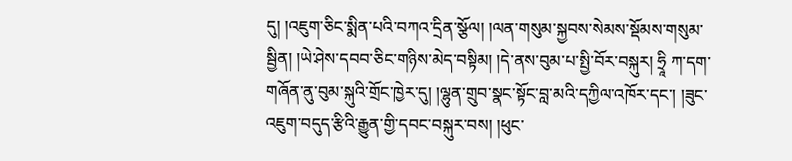དུ། །འཇུག་ཅིང་སྨིན་པའི་བཀའ་དྲིན་སྩོལ། །ལན་གསུམ་སྐྱབས་སེམས་སྡོམས་གསུམ་སྦྱིན། །ཡེ་ཤེས་དབབ་ཅིང་གཉིས་མེད་བསྟིམ། །དེ་ནས་བུམ་པ་སྤྱི་བོར་བསྐུར། ཧྲཱི ཀ་དག་གཞོན་ནུ་བུམ་སྐུའི་གྲོང་ཁྱེར་དུ། །ལྷུན་གྲུབ་སྣང་སྟོང་བླ་མའི་དཀྱིལ་འཁོར་དང་། །ཟུང་འཇུག་བདུད་རྩིའི་རྒྱུན་གྱི་དབང་བསྐུར་བས། །ཕུང་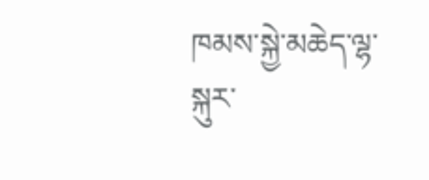ཁམས་སྐྱེ་མཆེད་ལྷ་སྐུར་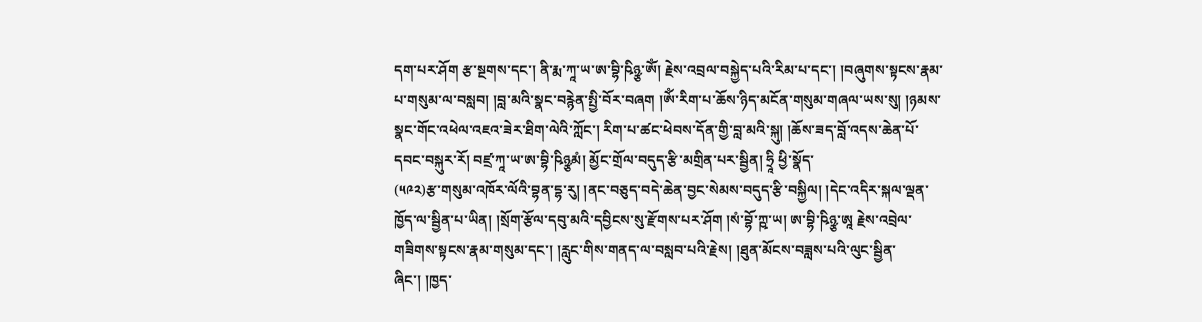དག་པར་ཤོག རྩ་སྔགས་དང་། ནི་རྨ་ཀཱ་ཡ་ཨ་བྷི་ཥིཉྩ་ཨོཾ། རྗེས་འབྲལ་བསྐྱེད་པའི་རིམ་པ་དང་། །བཞུགས་སྟངས་རྣམ་པ་གསུམ་ལ་བསླབ། །བླ་མའི་སྣང་བརྙེན་སྤྱི་བོར་བཞག །ཨོཾ་རིག་པ་ཆོས་ཉིད་མངོན་གསུམ་གཞལ་ཡས་སུ། །ཉམས་སྣང་གོང་འཕེལ་འཇའ་ཟེར་ཐིག་ལེའི་ཀློང་། རིག་པ་ཚང་ཕེབས་དོན་གྱི་བླ་མའི་སྐུ། །ཆོས་ཟད་བློ་འདས་ཆེན་པོ་དབང་བསྐུར་རོ། བཛྲ་ཀཱ་ཡ་ཨ་བྷི་ཥིཉྩམཾ། མྱོང་གྲོལ་བདུད་རྩི་མགྲིན་པར་སྦྱིན། ཧྲཱི ཕྱི་སྣོད་
(༥༩༢)རྩ་གསུམ་འཁོར་ལོའི་བྷན་དྷ་རུ། །ནང་བཅུད་བདེ་ཆེན་བྱང་སེམས་བདུད་རྩི་བསྐྱིལ། །དེང་འདིར་སྐལ་ལྡན་ཁྱོད་ལ་སྦྱིན་པ་ཡིན། །སྲོག་རྩོལ་དབུ་མའི་དབྱིངས་སུ་རྫོགས་པར་ཤོག །སཾ་བྷོ་ཀྵ་ཡ། ཨ་བྷི་ཥིཉྩ་ཨཱ རྗེས་འབྲེལ་གཟིགས་སྟངས་རྣམ་གསུམ་དང་། །རླུང་གིས་གནད་ལ་བསླབ་པའི་རྗེས། །ཐུན་མོངས་བཟླས་པའི་ལུང་སྦྱིན་ཞིང་། །ཁྱད་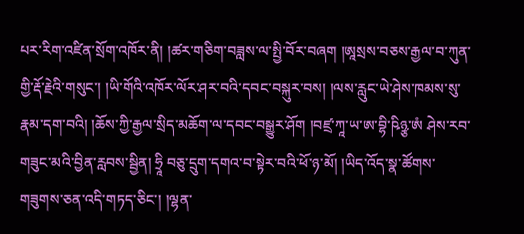པར་རིག་འཛིན་སྲོག་འཁོར་ནི། །ཚར་གཅིག་བཟླས་ལ་སྤྱི་བོར་བཞག །ཨཱསྲས་བཅས་རྒྱལ་བ་ཀུན་གྱི་རྡོ་རྗེའི་གསུང་། །ཡི་གོའི་འཁོར་ལོར་ཤར་བའི་དབང་བསྐུར་བས། །ལས་རླུང་ཡེ་ཤེས་ཁམས་སུ་རྣམ་དག་བའི། །ཆོས་ཀྱི་རྒྱལ་སྲིད་མཆོག་ལ་དབང་བསྒྱུར་ཤོག །བཛྲ་ཀཱ་ཡ་ཨ་བྷི་ཥིཉྩ་ཨཾ ཤེས་རབ་གཟུང་མའི་བྱིན་རླབས་སྦྱིན། ཧྲཱི བཅུ་དྲུག་དགའ་བ་སྟེར་བའི་ཕོ་ཉ་མོ། །ཡིད་འོད་སྣ་ཚོགས་གཟུགས་ཅན་འདི་གཏད་ཅིང་། །ལྷན་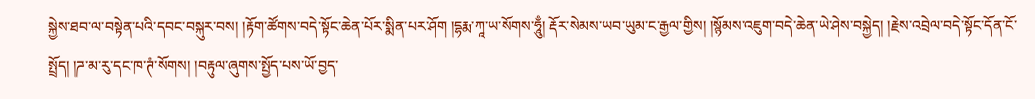སྐྱེས་ཐབ་ལ་བསྟེན་པའི་དབང་བསྐུར་བས། །རྟོག་ཚོགས་བདེ་སྟོང་ཆེན་པོར་སྨིན་པར་ཤོག །དྷརྨ་ཀཱ་ཡ་སོགས་ཧཱུྃ། རྡོར་སེམས་ཡབ་ཡུམ་ང་རྒྱལ་གྱིས། །སྙོམས་འཇུག་བདེ་ཆེན་ཡེ་ཤེས་བསྐྱེད། །རྗེས་འབྲེལ་བདེ་སྟོང་དོན་ངོ་སྤྲོད། །ཌ་མ་རུ་དང་ཁ་ཊཾ་སོགས། །བརྟུལ་ཞུགས་སྤྱོད་པས་ཡོ་བྱད་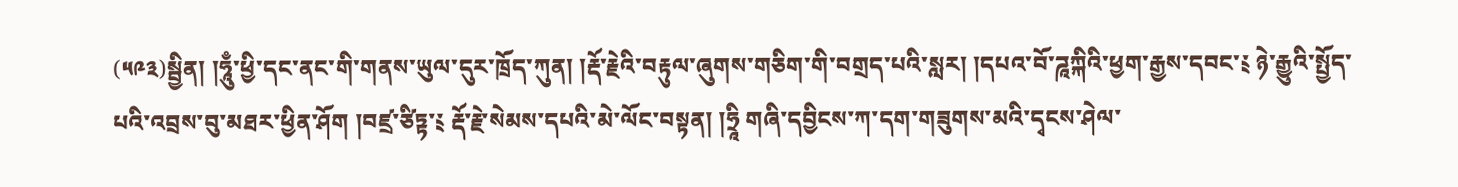(༥༩༣)སྦྱིན། །ཧཱུྃ་ཕྱི་དང་ནང་གི་གནས་ཡུལ་དུར་ཁྲོད་ཀུན། །རྡོ་རྗེའི་བརྟུལ་ཞུགས་གཅིག་གི་བགྲད་པའི་སླར། །དཔའ་བོ་ཌཱཀྐིའི་ཕྱག་རྒྱས་དབང་༴ ཉེ་རྒྱུའི་སྤྱོད་པའི་འབྲས་བུ་མཐར་ཕྱིན་ཤོག །བཛྲ་ཙིཏྟ་༴ རྡོ་རྗེ་སེམས་དཔའི་མེ་ལོང་བསྟན། །ཧྲཱི གཞི་དབྱིངས་ཀ་དག་གཟུགས་མའི་དྭངས་ཤེལ་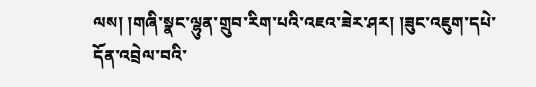ལས། །གཞི་སྣང་ལྷུན་གྲུབ་རིག་པའི་འཇའ་ཟེར་ཤར། །ཟུང་འཇུག་དཔེ་དོན་འབྲེལ་བའི་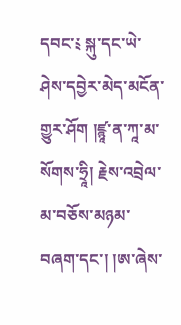དབང་༴ སྐུ་དང་ཡེ་ཤེས་དབྱེར་མེད་མངོན་གྱུར་ཤོག །ཛྙཱ་ན་ཀཱ་མ་སོགས་ཧྲཱི། རྗེས་འབྲེལ་མ་བཅོས་མཉམ་བཞག་དང་། །ཨ་ཞེས་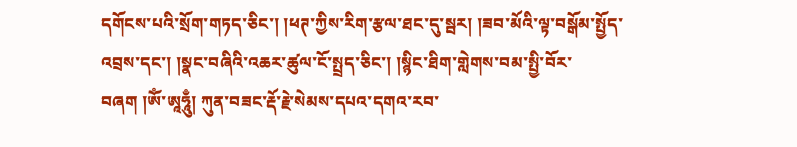དགོངས་པའི་སྲོག་གཏད་ཅིང་། །ཕཊ་ཀྱིས་རིག་རྩལ་ཐང་དུ་སྦར། །ཟབ་མོའི་ལྟ་བསྒོམ་སྤྱོད་འབྲས་དང་། །སྣང་བཞིའི་འཆར་ཚུལ་ངོ་སྤྲད་ཅིང་། །སྙིང་ཐིག་གླེགས་བམ་སྤྱི་བོར་བཞག །ཨོཾ་ཨཱཧཱུྃ། ཀུན་བཟང་རྡོ་རྗེ་སེམས་དཔའ་དགའ་རབ་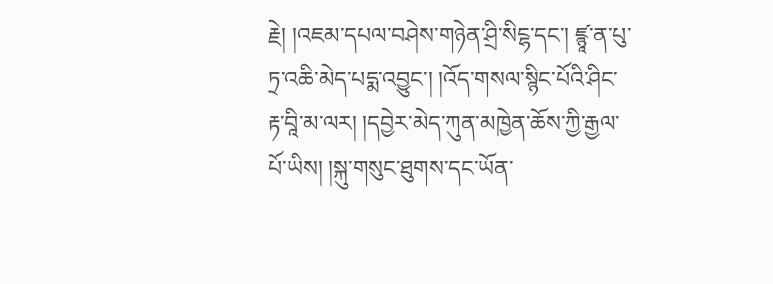རྗེ། །འཇམ་དཔལ་བཤེས་གཉེན་ཤྲི་སིངྷ་དང་། ཛྙཱ་ན་པུ་ཏྲ་འཆི་མེད་པདྨ་འབྱུང་། །འོད་གསལ་སྙིང་པོའི་ཤིང་རྟ་བཱི་མ་ལར། །དབྱེར་མེད་ཀུན་མཁྱེན་ཆོས་ཀྱི་རྒྱལ་པོ་ཡིས། །སྐུ་གསུང་ཐུགས་དང་ཡོན་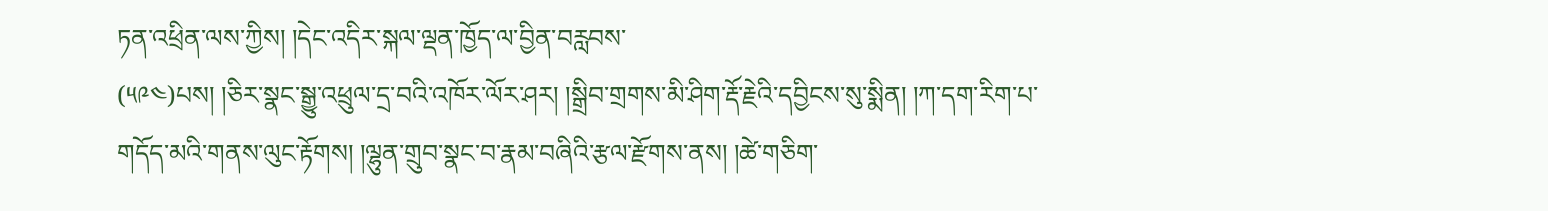ཏན་འཕྲིན་ལས་ཀྱིས། །དེང་འདིར་སྐལ་ལྡན་ཁྱོད་ལ་བྱིན་བརླབས་
(༥༩༤)པས། །ཅིར་སྣང་སྒྱུ་འཕྲུལ་དྲ་བའི་འཁོར་ལོར་ཤར། །སྒྲིབ་གྲགས་མི་ཤིག་རྡོ་རྗེའི་དབྱིངས་སུ་སྨིན། །ཀ་དག་རིག་པ་གདོད་མའི་གནས་ལུང་རྟོགས། །ལྷུན་གྲུབ་སྣང་བ་རྣམ་བཞིའི་རྩལ་རྫོགས་ནས། །ཚེ་གཅིག་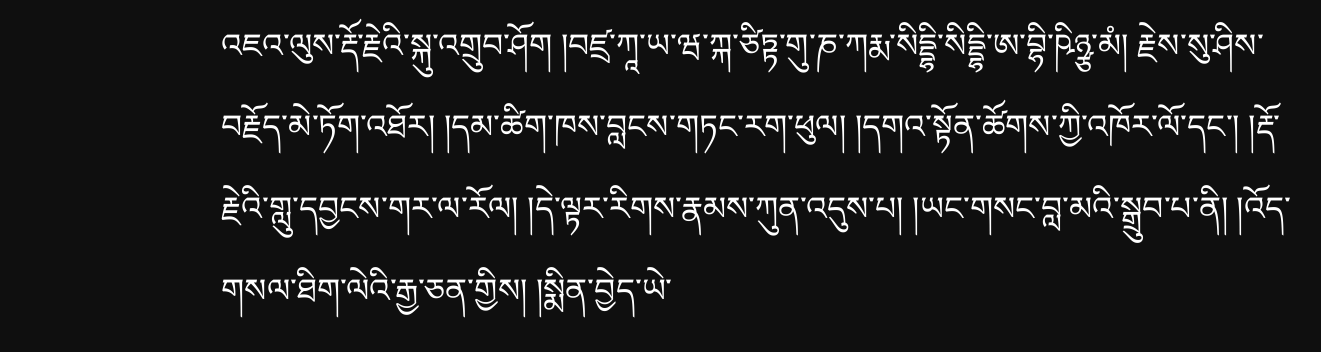འཇའ་ལུས་རྡོ་རྗེའི་སྐུ་འགྲུབ་ཤོག །བཛྲ་ཀཱ་ཡ་ཝ་ཀྐ་ཙིཏྟ་གུ་ཎ་ཀརྨ་སིདྡྷི་སིདྡྷི་ཨ་བྷི་ཥིཉྩ་མཾ། རྗེས་སུ་ཤིས་བརྗོད་མེ་ཏོག་འཐོར། །དམ་ཚིག་ཁས་བླངས་གཏང་རག་ཕུལ། །དགའ་སྟོན་ཚོགས་ཀྱི་འཁོར་ལོ་དང་། །རྡོ་རྗེའི་གླུ་དབྱངས་གར་ལ་རོལ། །དེ་ལྟར་རིགས་རྣམས་ཀུན་འདུས་པ། །ཡང་གསང་བླ་མའི་སྒྲུབ་པ་ནི། །འོད་གསལ་ཐིག་ལེའི་རྒྱ་ཅན་གྱིས། །སྨིན་བྱེད་ཡེ་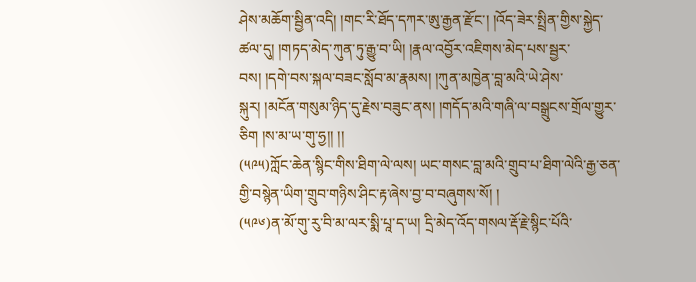ཤེས་མཆོག་སྦྱིན་འདི། །གང་རི་ཐོད་དཀར་ཨུ་རྒྱན་རྫོང་། །འོད་ཟེར་སྤྲིན་གྱིས་སྐྱེད་ཚལ་དུ། །གཏད་མེད་ཀུན་ཏུ་རྒྱུ་བ་ཡི། །རྣལ་འབྱོར་འཇིགས་མེད་པས་སྦྱར་བས། །དགེ་བས་སྐལ་བཟང་སློབ་མ་རྣམས། །ཀུན་མཁྱེན་བླ་མའི་ཡེ་ཤེས་སྐུར། །མངོན་གསུམ་ཉིད་དུ་རྗེས་བཟུང་ནས། །གདོད་མའི་གཞི་ལ་བསྒྲུངས་གྲོལ་གྱུར་ཅིག །ས་མ་ཡ་གུ་ཧྱ།། །།
(༥༩༥)ཀློང་ཆེན་སྙིང་གིས་ཐིག་ལེ་ལས། ཡང་གསང་བླ་མའི་གྲུབ་པ་ཐིག་ལེའི་རྒྱ་ཅན་གྱི་བསྙེན་ཡིག་གྲུབ་གཉིས་ཤིང་རྟ་ཞེས་བྱ་བ་བཞུགས་སོ། །
(༥༩༦)ན་མོ་གུ་རུ་བི་མ་ལར་སྨི་པཱ་ད་ཡ། དྲི་མེད་འོད་གསལ་རྡོ་རྗེ་སྙིང་པོའི་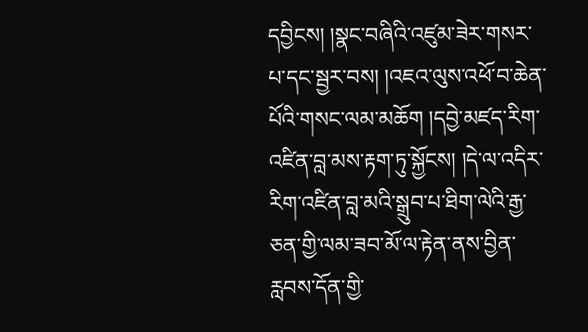དབྱིངས། །སྣང་བཞིའི་འཛུམ་ཟེར་གསར་པ་དང་སྦྱར་བས། །འཇའ་ལུས་འཕོ་བ་ཆེན་པོའི་གསང་ལམ་མཆོག །དབྱེ་མཛད་རིག་འཛིན་བླ་མས་རྟག་ཏུ་སྐྱོངས། །དེ་ལ་འདིར་རིག་འཛིན་བླ་མའི་སྒྲུབ་པ་ཐིག་ལེའི་རྒྱ་ཅན་གྱི་ལམ་ཟབ་མོ་ལ་རྟེན་ནས་བྱིན་རླབས་དོན་གྱི་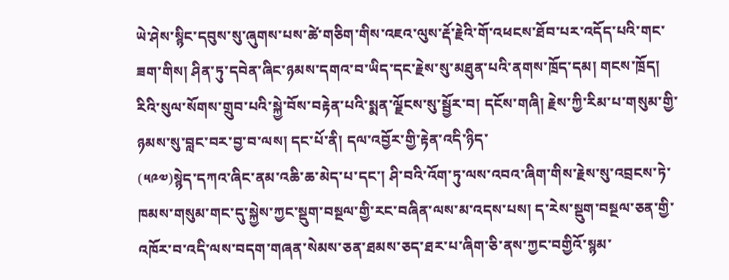ཡེ་ཤེས་སྙིང་དབུས་སུ་ཞུགས་པས་ཚེ་གཅིག་གིས་འཇའ་ལུས་རྡོ་རྗེའི་གོ་འཕངས་ཐོབ་པར་འདོད་པའི་གང་ཟག་གིས། ཤིན་ཏུ་དབེན་ཞིང་ཉམས་དགའ་བ་ཡིད་དང་རྗེས་སུ་མཐུན་པའི་ནགས་ཁྲོད་དམ། གངས་ཁྲོད། རིའི་སུལ་སོགས་གྲུབ་པའི་སྐྱེ་བོས་བརྟེན་པའི་སྨན་ལྗོངས་སུ་སྦྱོར་བ། དངོས་གཞི། རྗེས་ཀྱི་རིམ་པ་གསུམ་གྱི་ཉམས་སུ་བླང་བར་བྱ་བ་ལས། དང་པོ་ནི། དལ་འབྱོར་གྱི་རྟེན་འདི་ཉིད་
(༥༩༧)སྙེད་དཀའ་ཞིང་ནམ་འཆི་ཆ་མེད་པ་དང་། ཤི་བའི་འོག་ཏུ་ལས་འབའ་ཞིག་གིས་རྗེས་སུ་འབྲངས་ཏེ་ཁམས་གསུམ་གང་དུ་སྐྱེས་ཀྱང་སྡུག་བསྔལ་གྱི་རང་བཞིན་ལས་མ་འདས་པས། ད་རེས་སྡུག་བསྔལ་ཅན་གྱི་འཁོར་བ་འདི་ལས་བདག་གཞན་སེམས་ཅན་ཐམས་ཅད་ཐར་པ་ཞིག་ཅི་ནས་ཀྱང་བགྱིའོ་སྙམ་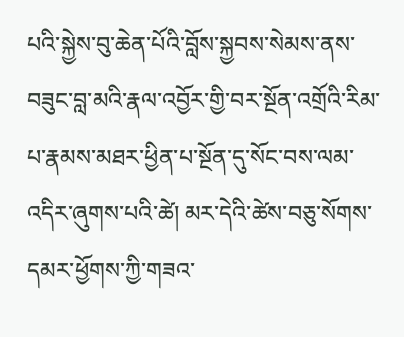པའི་སྐྱེས་བུ་ཆེན་པོའི་བློས་སྐྱབས་སེམས་ནས་བཟུང་བླ་མའི་རྣལ་འབྱོར་གྱི་བར་སྔོན་འགྲོའི་རིམ་པ་རྣམས་མཐར་ཕྱིན་པ་སྔོན་དུ་སོང་བས་ལམ་འདིར་ཞུགས་པའི་ཚེ། མར་དེའི་ཚེས་བཅུ་སོགས་དམར་ཕྱོགས་ཀྱི་གཟའ་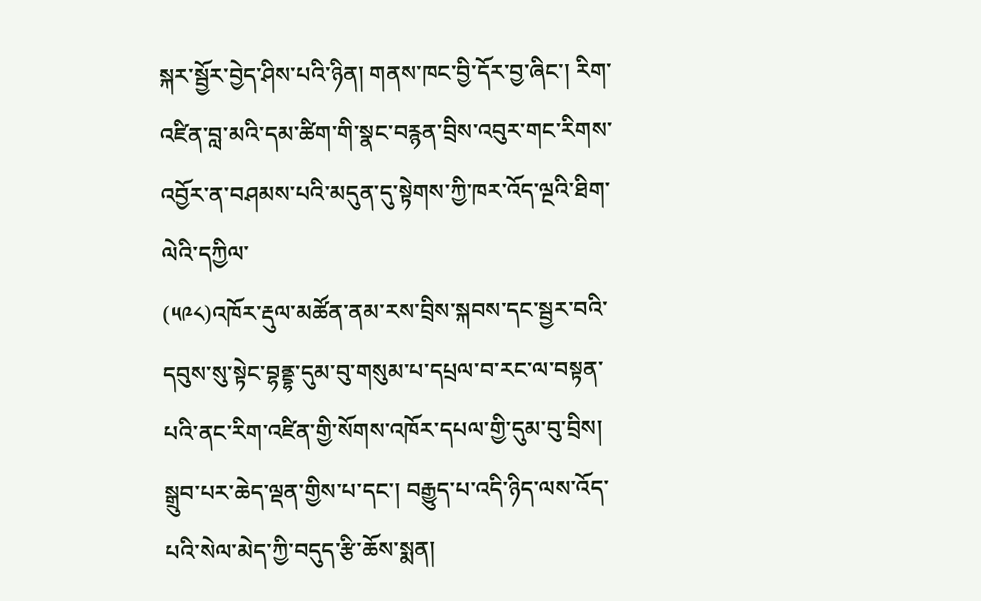སྐར་སྦྱོར་བྱེད་ཤིས་པའི་ཉིན། གནས་ཁང་བྱི་དོར་བྱ་ཞིང་། རིག་འཛིན་བླ་མའི་དམ་ཚིག་གི་སྣང་བརྙན་བྲིས་འབུར་གང་རིགས་འབྱོར་ན་བཤམས་པའི་མདུན་དུ་སྟེགས་ཀྱི་ཁར་འོད་ལྔའི་ཐིག་ལེའི་དཀྱིལ་
(༥༩༨)འཁོར་རྡུལ་མཚོན་ནམ་རས་བྲིས་སྐབས་དང་སྦྱར་བའི་དབུས་སུ་སྟེང་བྷནྡྷ་དུམ་བུ་གསུམ་པ་དཔྲལ་བ་རང་ལ་བསྟན་པའི་ནང་རིག་འཛིན་གྱི་སོགས་འཁོར་དཔལ་གྱི་དུམ་བུ་བྲིས། སྒྲུབ་པར་ཆེད་ལྡན་གྱིས་པ་དང་། བརྒྱུད་པ་འདི་ཉིད་ལས་འོད་པའི་སེལ་མེད་ཀྱི་བདུད་རྩི་ཆོས་སྨན།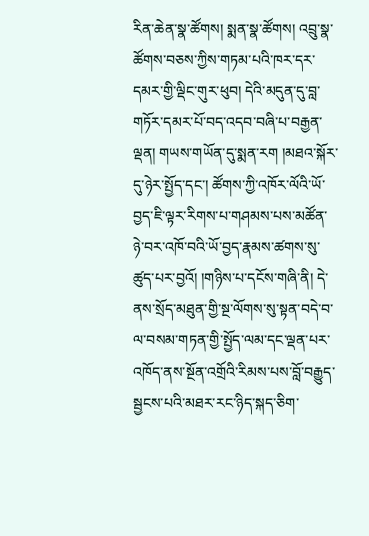རིན་ཆེན་སྣ་ཚོགས། སྨན་སྣ་ཚོགས། འབྲུ་སྣ་ཚོགས་བཅས་ཀྱིས་གཏམ་པའི་ཁར་དར་དམར་གྱི་ལྡིང་གུར་ཕུབ། དེའི་མདུན་དུ་བླ་གཏོར་དམར་པོ་བད་འདབ་བཞི་པ་བརྒྱན་ལྡན། གཡས་གཡོན་དུ་སྨན་རག །མཐའ་སྐོར་དུ་ཉེར་སྤྱོད་དང་། ཚོགས་ཀྱི་འཁོར་ལོའི་ཡོ་བྱད་ཇི་ལྟར་རིགས་པ་གཤམས་པས་མཚོན་ཉེ་བར་འཁོ་བའི་ཡོ་བྱད་རྣམས་ཚགས་སུ་ཚུད་པར་བྱའོ། །གཉིས་པ་དངོས་གཞི་ནི། དེ་ནས་སྲོད་མཐུན་གྱི་སྔ་ལོགས་སུ་སྟན་བདེ་བ་ལ་བསམ་གཏན་གྱི་སྤྱོད་ལམ་དང་ལྡན་པར་འཁོད་ནས་སྔོན་འགྲོའི་རིམས་པས་བློ་བརྒྱུད་སྦྱངས་པའི་མཐར་རང་ཉིད་སྐད་ཅིག་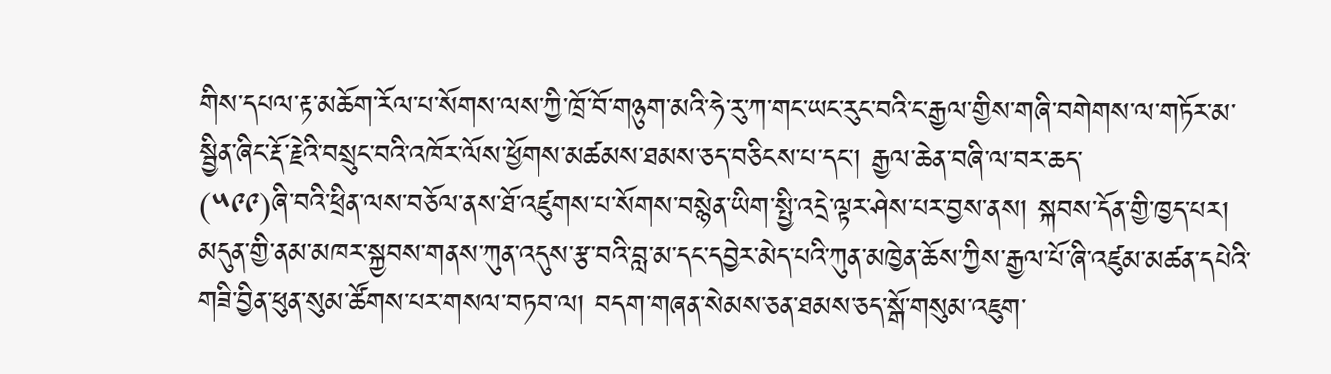གིས་དཔལ་རྟ་མཆོག་རོལ་པ་སོགས་ལས་ཀྱི་ཁྲོ་བོ་གཉུག་མའི་ཧེ་རུ་ཀ་གང་ཡང་རུང་བའི་ང་རྒྱལ་གྱིས་གཞི་བགེགས་ལ་གཏོར་མ་སྦྱིན་ཞིང་རྡོ་རྗེའི་བསྲུང་བའི་འཁོར་ལོས་ཕྱོགས་མཚམས་ཐམས་ཅད་བཅིངས་པ་དང་། རྒྱལ་ཆེན་བཞི་ལ་བར་ཆད་
(༥༩༩)ཞི་བའི་ཕྲིན་ལས་བཅོལ་ནས་ཐོ་འཛུགས་པ་སོགས་བསྙེན་ཡིག་སྤྱི་འདྲེ་ལྟར་ཤེས་པར་བྱས་ནས། སྐབས་དོན་གྱི་ཁྱད་པར། མདུན་གྱི་ནམ་མཁར་སྐྱབས་གནས་ཀུན་འདུས་རྩ་བའི་བླ་མ་དང་དབྱེར་མེད་པའི་ཀུན་མཁྱེན་ཆོས་ཀྱིས་རྒྱལ་པོ་ཞི་འཛུམ་མཚན་དཔེའི་གཟི་བྱིན་ཕུན་སུམ་ཚོགས་པར་གསལ་བཏབ་ལ། བདག་གཞན་སེམས་ཅན་ཐམས་ཅད་སྒོ་གསུམ་འཇུག་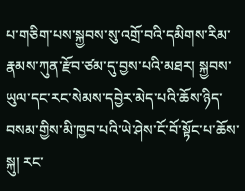པ་གཅིག་པས་སྐྱབས་སུ་འགྲོ་བའི་དམིགས་རིམ་རྣམས་ཀུན་རྫོབ་ཙམ་དུ་བྱས་པའི་མཐར། སྐྱབས་ཡུལ་དང་རང་སེམས་དབྱེར་མེད་པའི་ཆོས་ཉིད་བསམ་གྱིས་མི་ཁྱབ་པའི་ཡེ་ཤེས་ངོ་བོ་སྟོང་པ་ཆོས་སྐུ། རང་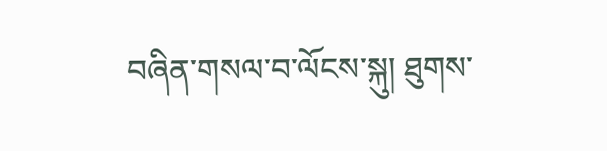བཞིན་གསལ་བ་ལོངས་སྐུ། ཐུགས་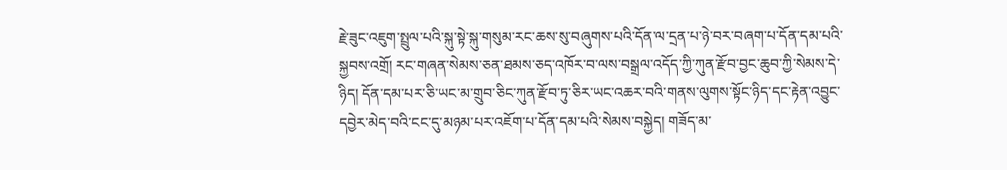རྗེ་ཟུང་འཇུག་སྤྲུལ་པའི་སྐུ་སྟེ་སྐུ་གསུམ་རང་ཆས་སུ་བཞུགས་པའི་དོན་ལ་དྲན་པ་ཉེ་བར་བཞག་པ་དོན་དམ་པའི་སྐྱབས་འགྲོ། རང་གཞན་སེམས་ཅན་ཐམས་ཅད་འཁོར་བ་ལས་བསྒྲལ་འདོད་ཀྱི་ཀུན་རྫོབ་བྱང་ཆུབ་ཀྱི་སེམས་དེ་ཉིད། དོན་དམ་པར་ཅི་ཡང་མ་གྲུབ་ཅིང་ཀུན་རྫོབ་ཏུ་ཅིར་ཡང་འཆར་བའི་གནས་ལུགས་སྟོང་ཉིད་དང་རྟེན་འབྱུང་དབྱེར་མེད་བའི་ངང་དུ་མཉམ་པར་འཇོག་པ་དོན་དམ་པའི་སེམས་བསྐྱེད། གཟོད་མ་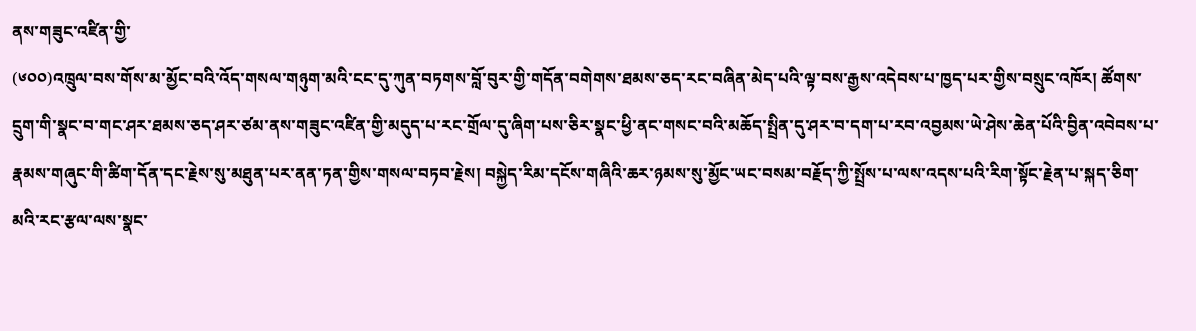ནས་གཟུང་འཛིན་གྱི་
(༦༠༠)འཁྲུལ་བས་གོས་མ་མྱོང་བའི་འོད་གསལ་གཉུག་མའི་ངང་དུ་ཀུན་བཏགས་བློ་བུར་གྱི་གདོན་བགེགས་ཐམས་ཅད་རང་བཞིན་མེད་པའི་ལྟ་བས་རྒྱས་འདེབས་པ་ཁྱད་པར་གྱིས་བསྲུང་འཁོར། ཚོགས་དྲུག་གི་སྣང་བ་གང་ཤར་ཐམས་ཅད་ཤར་ཙམ་ནས་གཟུང་འཛིན་གྱི་མདུད་པ་རང་གྲོལ་དུ་ཞིག་པས་ཅིར་སྣང་ཕྱི་ནང་གསང་བའི་མཆོད་སྤྲིན་དུ་ཤར་བ་དག་པ་རབ་འབྱམས་ཡེ་ཤེས་ཆེན་པོའི་བྱིན་འབེབས་པ་རྣམས་གཞུང་གི་ཚིག་དོན་དང་རྗེས་སུ་མཐུན་པར་ནན་ཏན་གྱིས་གསལ་བཏབ་རྗེས། བསྐྱེད་རིམ་དངོས་གཞིའི་ཆར་ཉམས་སུ་མྱོང་ཡང་བསམ་བརྗོད་ཀྱི་སྤྲོས་པ་ལས་འདས་པའི་རིག་སྟོང་རྗེན་པ་སྐད་ཅིག་མའི་རང་རྩལ་ལས་སྣང་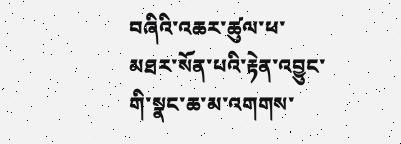བཞིའི་འཆར་ཚུལ་ཕ་མཐར་སོན་པའི་རྟེན་འབྱུང་གི་སྣང་ཆ་མ་འགགས་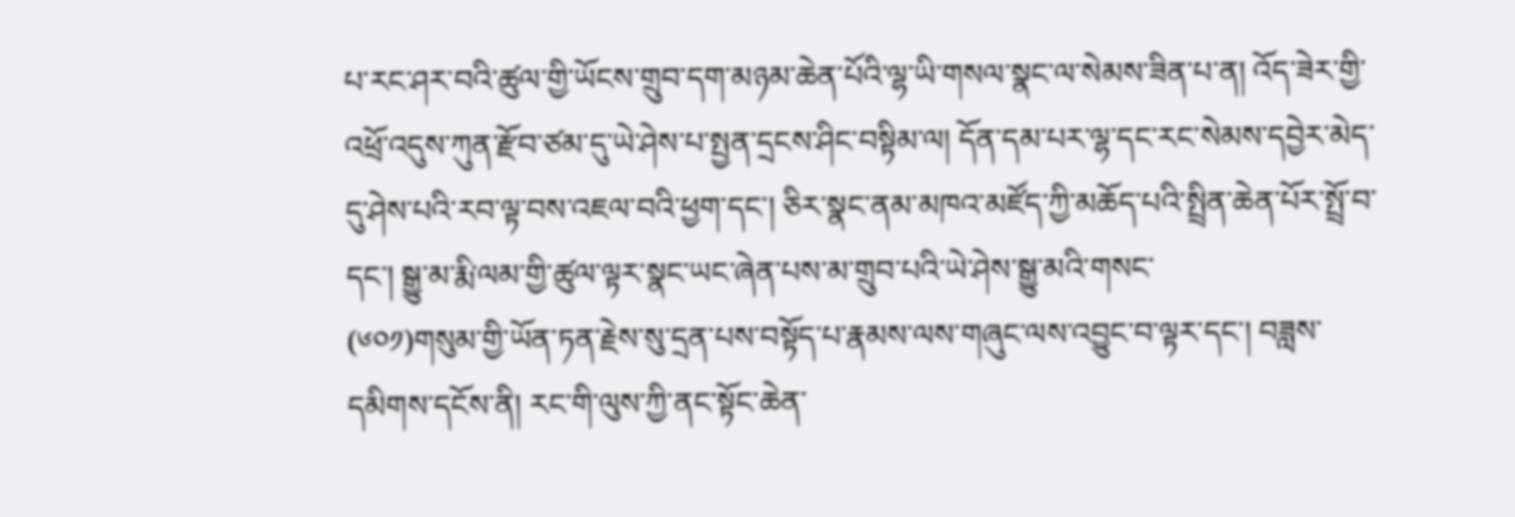པ་རང་ཤར་བའི་ཚུལ་གྱི་ཡོངས་གྲུབ་དག་མཉམ་ཆེན་པོའི་ལྷ་ཡི་གསལ་སྣང་ལ་སེམས་ཟིན་པ་ན། འོད་ཟེར་གྱི་འཕྲོ་འདུས་ཀུན་རྫོབ་ཙམ་དུ་ཡེ་ཤེས་པ་སྤྱན་དྲངས་ཤིང་བསྟིམ་ལ། དོན་དམ་པར་ལྷ་དང་རང་སེམས་དབྱེར་མེད་དུ་ཤེས་པའི་རབ་ལྟ་བས་འཇལ་བའི་ཕྱག་དང་། ཅིར་སྣང་ནམ་མཁའ་མཛོད་ཀྱི་མཆོད་པའི་སྤྲིན་ཆེན་པོར་སྤྲོ་བ་དང་། སྒྱུ་མ་རྨི་ལམ་གྱི་ཚུལ་ལྟར་སྣང་ཡང་ཞེན་པས་མ་གྲུབ་པའི་ཡེ་ཤེས་སྒྱུ་མའི་གསང་
(༦༠༡)གསུམ་གྱི་ཡོན་ཏན་རྗེས་སུ་དྲན་པས་བསྟོད་པ་རྣམས་ལས་གཞུང་ལས་འབྱུང་བ་ལྟར་དང་། བཟླས་དམིགས་དངོས་ནི། རང་གི་ལུས་ཀྱི་ནང་སྟོང་ཆེན་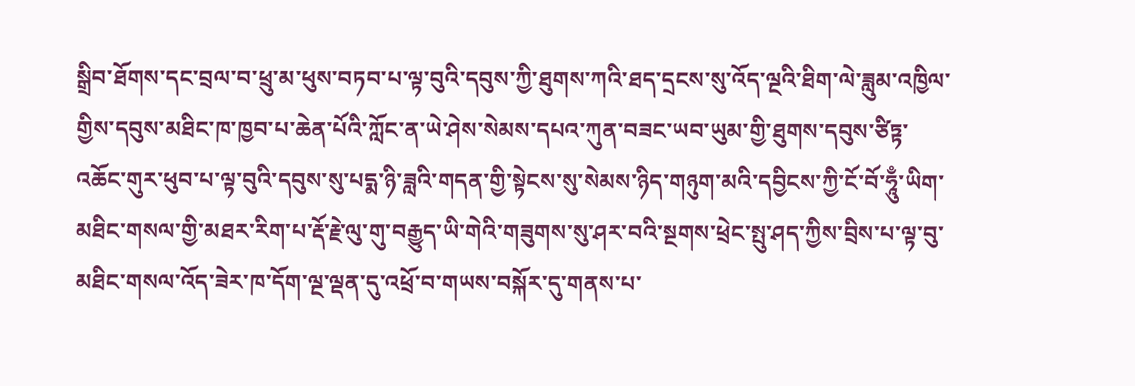སྒྲིབ་ཐོགས་དང་བྲལ་བ་ཕྲུ་མ་ཕུས་བཏབ་པ་ལྟ་བུའི་དབུས་ཀྱི་ཐུགས་ཀའི་ཐད་དྲངས་སུ་འོད་ལྔའི་ཐིག་ལེ་ཟླུམ་འཁྱིལ་གྱིས་དབུས་མཐིང་ཁ་ཁྱབ་པ་ཆེན་པོའི་ཀློང་ན་ཡེ་ཤེས་སེམས་དཔའ་ཀུན་བཟང་ཡབ་ཡུམ་གྱི་ཐུགས་དབུས་ཙིཏྟ་འཆོང་གུར་ཕུབ་པ་ལྟ་བུའི་དབུས་སུ་པདྨ་ཉི་ཟླའི་གདན་གྱི་སྟེངས་སུ་སེམས་ཉིད་གཉུག་མའི་དབྱིངས་ཀྱི་ངོ་བོ་ཧཱུྃ་ཡིག་མཐིང་གསལ་གྱི་མཐར་རིག་པ་རྡོ་རྗེ་ལུ་གུ་བརྒྱུད་ཡི་གེའི་གཟུགས་སུ་ཤར་བའི་སྔགས་ཕྲེང་སྤུ་ཤད་ཀྱིས་བྲིས་པ་ལྟ་བུ་མཐིང་གསལ་འོད་ཟེར་ཁ་དོག་ལྔ་ལྡན་དུ་འཕྲོ་བ་གཡས་བསྐོར་དུ་གནས་པ་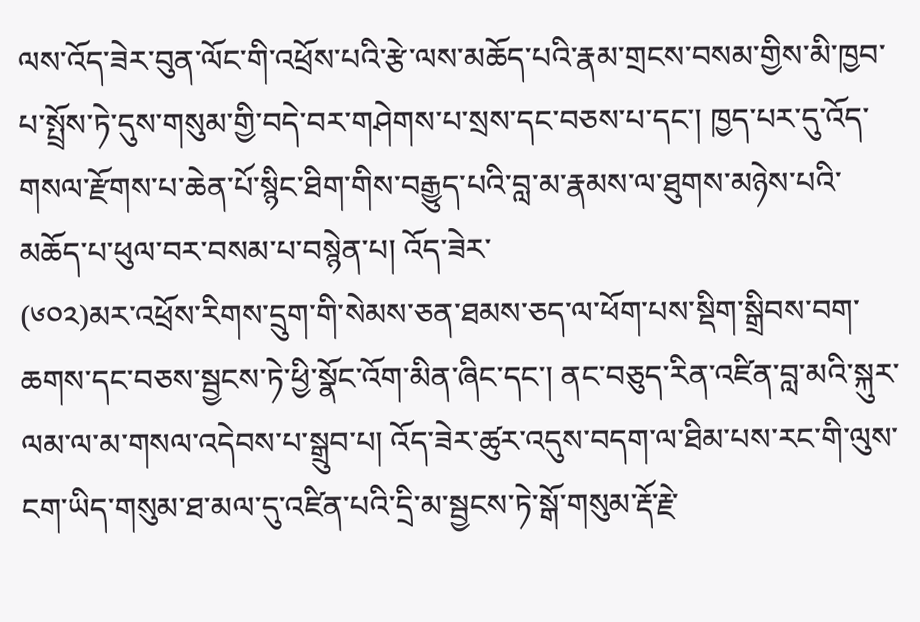ལས་འོད་ཟེར་བུན་ལོང་གི་འཕྲོས་པའི་རྩེ་ལས་མཆོད་པའི་རྣམ་གྲངས་བསམ་གྱིས་མི་ཁྱབ་པ་སྤྲོས་ཏེ་དུས་གསུམ་གྱི་བདེ་བར་གཤེགས་པ་སྲས་དང་བཅས་པ་དང་། ཁྱད་པར་དུ་འོད་གསལ་རྫོགས་པ་ཆེན་པོ་སྙིང་ཐིག་གིས་བརྒྱུད་པའི་བླ་མ་རྣམས་ལ་ཐུགས་མཉེས་པའི་མཆོད་པ་ཕུལ་བར་བསམ་པ་བསྙེན་པ། འོད་ཟེར་
(༦༠༢)མར་འཕྲོས་རིགས་དྲུག་གི་སེམས་ཅན་ཐམས་ཅད་ལ་ཕོག་པས་སྡིག་སྒྲིབས་བག་ཆགས་དང་བཅས་སྦྱངས་ཏེ་ཕྱི་སྣོང་འོག་མིན་ཞིང་དང་། ནང་བཅུད་རིན་འཛིན་བླ་མའི་སྐུར་ལམ་ལ་མ་གསལ་འདེབས་པ་སྒྲུབ་པ། འོད་ཟེར་ཚུར་འདུས་བདག་ལ་ཐིམ་པས་རང་གི་ལུས་ངག་ཡིད་གསུམ་ཐ་མལ་དུ་འཛིན་པའི་དྲི་མ་སྦྱངས་ཏེ་སྒོ་གསུམ་རྡོ་རྗེ་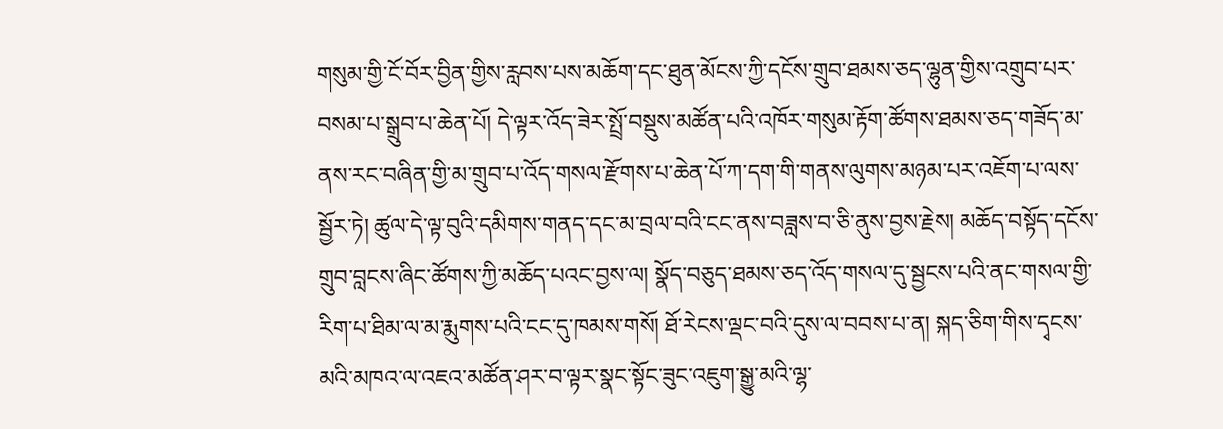གསུམ་གྱི་ངོ་བོར་བྱིན་གྱིས་རླབས་པས་མཆོག་དང་ཐུན་མོངས་ཀྱི་དངོས་གྲུབ་ཐམས་ཅད་ལྷུན་གྱིས་འགྲུབ་པར་བསམ་པ་སྒྲུབ་པ་ཆེན་པོ། དེ་ལྟར་འོད་ཟེར་སྤྲོ་བསྡུས་མཚོན་པའི་འཁོར་གསུམ་རྟོག་ཚོགས་ཐམས་ཅད་གཟོད་མ་ནས་རང་བཞིན་གྱི་མ་གྲུབ་པ་འོད་གསལ་རྫོགས་པ་ཆེན་པོ་ཀ་དག་གི་གནས་ལུགས་མཉམ་པར་འཇོག་པ་ལས་སྦྱོར་ཏེ། ཚུལ་དེ་ལྟ་བུའི་དམིགས་གནད་དང་མ་བྲལ་བའི་ངང་ནས་བཟླས་བ་ཅི་ནུས་བྱས་རྗེས། མཆོད་བསྟོད་དངོས་གྲུབ་བླངས་ཞིང་ཚོགས་ཀྱི་མཆོད་པའང་བྱས་ལ། སྣོད་བཅུད་ཐམས་ཅད་འོད་གསལ་དུ་སྦྱངས་པའི་ནང་གསལ་གྱི་རིག་པ་ཐིམ་ལ་མ་རྨུགས་པའི་ངང་དུ་ཁམས་གསོ། ཐོ་རེངས་ལྡང་བའི་དུས་ལ་བབས་པ་ན། སྐད་ཅིག་གིས་དྭངས་མའི་མཁའ་ལ་འཇའ་མཚོན་ཤར་བ་ལྟར་སྣང་སྟོང་ཟུང་འཇུག་སྒྱུ་མའི་ལྷ་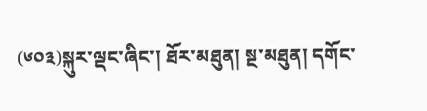(༦༠༣)སྐུར་ལྡང་ཞིང་། ཐོར་མཐུན། སྔ་མཐུན། དགོང་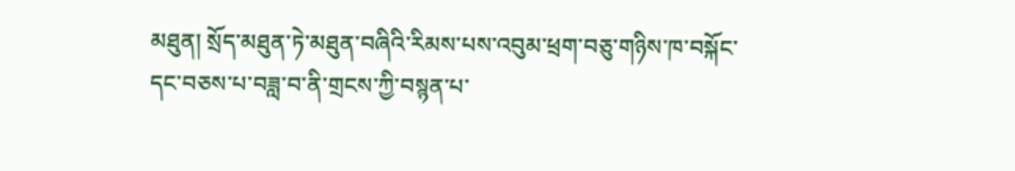མཐུན། སྲོད་མཐུན་ཏེ་མཐུན་བཞིའི་རིམས་པས་འབུམ་ཕྲག་བཅུ་གཉིས་ཁ་བསྐོང་དང་བཅས་པ་བཟླ་བ་ནི་གྲངས་ཀྱི་བསྙན་པ་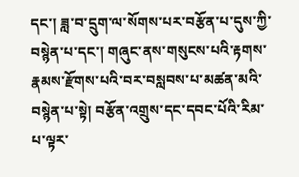དང་། ཟླ་བ་དྲུག་ལ་སོགས་པར་བརྩོན་པ་དུས་ཀྱི་བསྙེན་པ་དང་། གཞུང་ནས་གསུངས་པའི་རྟགས་རྣམས་རྫོགས་པའི་བར་བསླབས་པ་མཚན་མའི་བསྙེན་པ་སྟེ། བརྩོན་འགྲུས་དང་དབང་པོའི་རིམ་པ་ལྟར་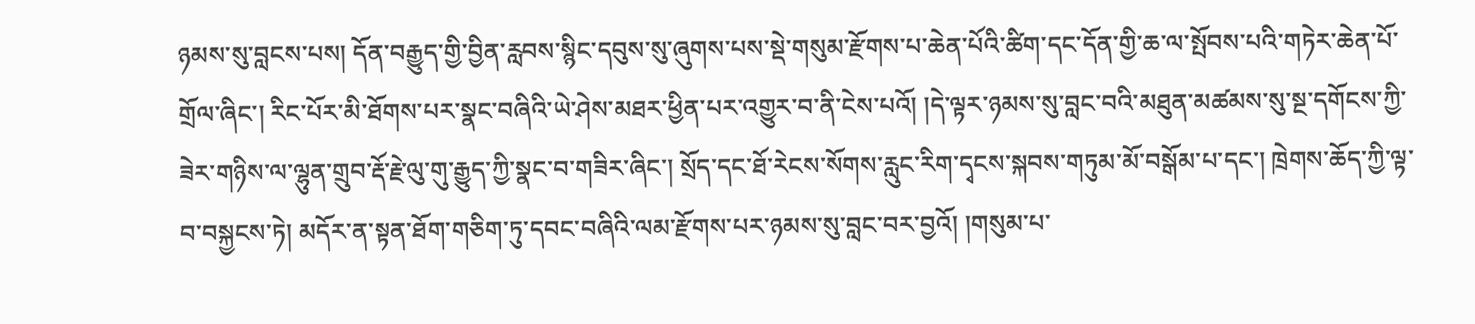ཉམས་སུ་བླངས་པས། དོན་བརྒྱུད་གྱི་བྱིན་རླབས་སྙིང་དབུས་སུ་ཞུགས་པས་སྡེ་གསུམ་རྫོགས་པ་ཆེན་པོའི་ཚིག་དང་དོན་གྱི་ཆ་ལ་སྤོབས་པའི་གཏེར་ཆེན་པོ་གྲོལ་ཞིང་། རིང་པོར་མི་ཐོགས་པར་སྣང་བཞིའི་ཡེ་ཤེས་མཐར་ཕྱིན་པར་འགྱུར་བ་ནི་ངེས་པའོ། །དེ་ལྟར་ཉམས་སུ་བླང་བའི་མཐུན་མཚམས་སུ་སྔ་དགོངས་ཀྱི་ཟེར་གཉིས་ལ་ལྷུན་གྲུབ་རྡོ་རྗེ་ལུ་གུ་རྒྱུད་ཀྱི་སྣང་བ་གཟིར་ཞིང་། སྲོད་དང་ཐོ་རེངས་སོགས་རླུང་རིག་དྭངས་སྐབས་གཏུམ་མོ་བསྒོམ་པ་དང་། ཁྲེགས་ཆོད་ཀྱི་ལྟ་བ་བསྐྱངས་ཏེ། མདོར་ན་སྟན་ཐོག་གཅིག་ཏུ་དབང་བཞིའི་ལམ་རྫོགས་པར་ཉམས་སུ་བླང་བར་བྱའོ། །གསུམ་པ་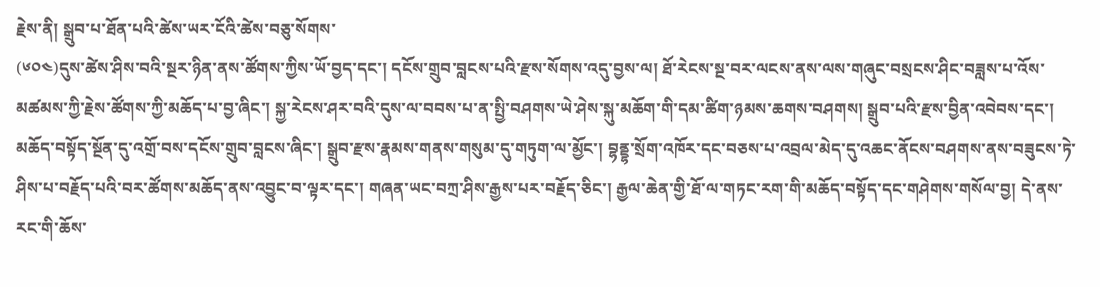རྗེས་ནི། སྒྲུབ་པ་ཐོན་པའི་ཚེས་ཡར་ངོའི་ཚེས་བཅུ་སོགས་
(༦༠༤)དུས་ཚེས་ཤིས་བའི་སྔར་ཉིན་ནས་ཚོགས་ཀྱིས་ཡོ་བྱད་དང་། དངོས་གྲུབ་བླངས་པའི་རྫས་སོགས་འདུ་བྱས་ལ། ཐོ་རེངས་སྔ་བར་ལངས་ནས་ལས་གཞུང་བསྲངས་ཤིང་བཟླས་པ་འོས་མཚམས་ཀྱི་རྗེས་ཚོགས་ཀྱི་མཆོད་པ་བྱ་ཞིང་། སྐྱ་རེངས་ཤར་བའི་དུས་ལ་བབས་པ་ན་སྤྱི་བཤགས་ཡེ་ཤེས་སྐུ་མཆོག་གི་དམ་ཚིག་ཉམས་ཆགས་བཤགས། སྒྲུབ་པའི་རྫས་བྱིན་འབེབས་དང་། མཆོད་བསྟོད་སྔོན་དུ་འགྲོ་བས་དངོས་གྲུབ་བླངས་ཞིང་། སྒྲུབ་རྫས་རྣམས་གནས་གསུམ་དུ་གཏུག་ལ་མྱོང་། བྷནྡྷ་སྲོག་འཁོར་དང་བཅས་པ་འབྲལ་མེད་དུ་འཆང་ནོངས་བཤགས་ནས་བཟུངས་ཏེ་ཤིས་པ་བརྗོད་པའི་བར་ཚོགས་མཆོད་ནས་འབྱུང་བ་ལྟར་དང་། གཞན་ཡང་བཀྲ་ཤིས་རྒྱས་པར་བརྗོད་ཅིང་། རྒྱལ་ཆེན་གྱི་ཐོ་ལ་གཏང་རག་གི་མཆོད་བསྟོད་དང་གཤེགས་གསོལ་བྱ། དེ་ནས་རང་གི་ཆོས་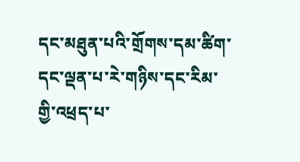དང་མཐུན་པའི་གྲོགས་དམ་ཚིག་དང་ལྡན་པ་རེ་གཉིས་དང་རིམ་གྱི་འཕྲད་པ་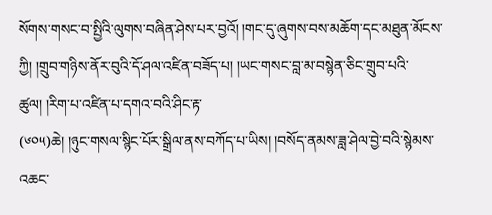སོགས་གསང་བ་སྤྱིའི་ལུགས་བཞིན་ཤེས་པར་བྱའོ། །གང་དུ་ཞུགས་བས་མཆོག་དང་མཐུན་མོངས་ཀྱི། །གྲུབ་གཉིས་ནོར་བུའི་དོ་ཤལ་འཛིན་བཟོད་པ། །ཡང་གསང་བླ་མ་བསྙེན་ཅིང་གྲུབ་པའི་ཚུལ། །རིག་པ་འཛིན་པ་དགའ་བའི་ཤིང་རྟ་
(༦༠༥)ཆེ། །ཉུང་གསལ་སྙིང་པོར་སྒྲིལ་ནས་བཀོད་པ་ཡིས། །བསོད་ནམས་ཟླ་ཤེལ་བྱེ་བའི་སྙེམས་འཆང་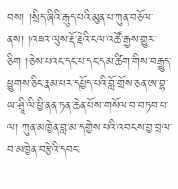བས། །སྲིད་ཞིའི་རྒུད་པའི་མུན་པ་ཀུན་བཅོལ་ནས། །འཇའ་ལུས་རྡོ་རྗེའི་ངལ་འཚོ་རྒྱས་གྱུར་ཅིག །ཅེས་པའང་དང་པ་དང་དམ་ཚིག་གིས་བརྒྱུད་ཕྱུགས་ཅིང་རྣམ་པར་དཔྱོད་པའི་བློ་གྲོས་ཅན་ཨ་བྷ་ཡ་ཤྲཱི་ལི་ཕྱི་ནན་ཏན་ཆེན་པོས་གསོལ་བ་བཏབ་པ་ལ། ཀུན་མཁྱེན་བླ་མ་དགྱེས་པའི་འབངས་བྱ་བྲལ་བ་མཁྱེན་བརྩེའི་དབང་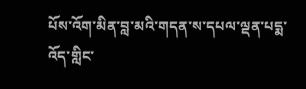པོས་འོག་མིན་བླ་མའི་གདན་ས་དཔལ་ལྡན་པདྨ་འོད་གླིང་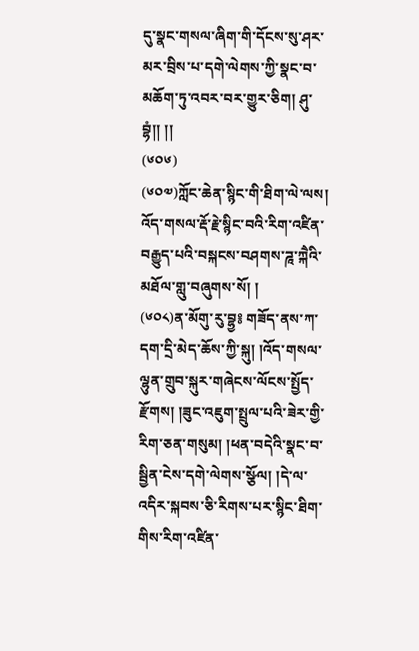དུ་སྣང་གསལ་ཞིག་གི་དོངས་སུ་ཤར་མར་བྲིས་པ་དགེ་ལེགས་ཀྱི་སྣང་བ་མཆོག་ཏུ་འབར་བར་གྱུར་ཅིག། ཤུ་བྷཾ།། །།
(༦༠༦)
(༦༠༧)ཀློང་ཆེན་སྙིང་གི་ཐིག་ལེ་ལས། འོད་གསལ་རྡོ་རྗེ་སྙིང་བའི་རིག་འཛིན་བརྒྱུད་པའི་བསྐངས་བཤགས་ཌཱ་ཀྐཻའི་མཐོལ་གླུ་བཞུགས་སོ། །
(༦༠༨)ན་མོགུ་རུ་བྷྱ༔ གཟོད་ནས་ཀ་དག་དྲི་མེད་ཆོས་ཀྱི་སྐུ། །འོད་གསལ་ལྷུན་གྲུབ་སྐུར་གཞེངས་ལོངས་སྤྱོད་རྫོགས། །ཟུང་འཇུག་སྤྲུལ་པའི་ཟེར་གྱི་རིག་ཅན་གསུམ། །ཕན་བདེའི་སྣང་བ་སྦྱིན་ངེས་དགེ་ལེགས་སྩོལ། །དེ་ལ་འདིར་སྐབས་ཅི་རིགས་པར་སྙིང་ཐིག་གིས་རིག་འཛིན་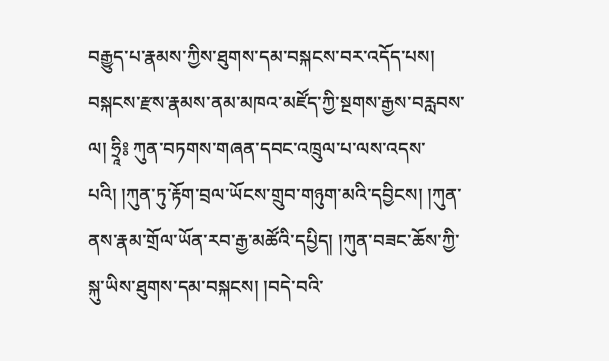བརྒྱུད་པ་རྣམས་ཀྱིས་ཐུགས་དམ་བསྐངས་བར་འདོད་པས། བསྐངས་རྫས་རྣམས་ནམ་མཁའ་མཛོད་ཀྱི་སྔགས་རྒྱས་བརླབས་ལ། ཧྲཱི༔ ཀུན་བཏགས་གཞན་དབང་འཁྲུལ་པ་ལས་འདས་པའི། །ཀུན་ཏུ་རྟོག་བྲལ་ཡོངས་གྲུབ་གཉུག་མའི་དབྱིངས། །ཀུན་ནས་རྣམ་གྲོལ་ཡོན་རབ་རྒྱ་མཚོའི་དཔྱིད། །ཀུན་བཟང་ཆོས་ཀྱི་སྐུ་ཡིས་ཐུགས་དམ་བསྐངས། །བདེ་བའི་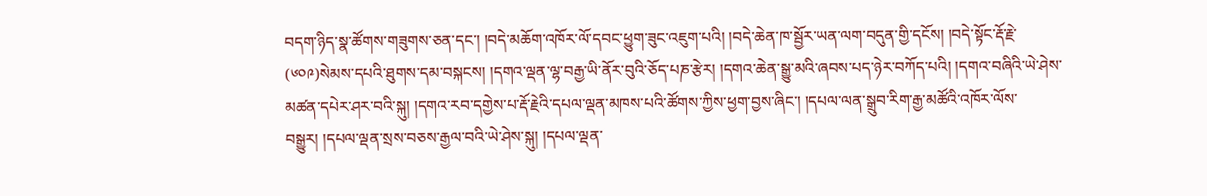བདག་ཉིད་སྣ་ཚོགས་གཟུགས་ཅན་དང་། །བདེ་མཆོག་འཁོར་ལོ་དབང་ཕྱུག་ཟུང་འཇུག་པའི། །བདེ་ཆེན་ཁ་སྦྱོར་ཡན་ལག་བདུན་གྱི་དངོས། །བདེ་སྟོང་རྡོ་རྗེ་
(༦༠༩)སེམས་དཔའི་ཐུགས་དམ་བསྐངས། །དགའ་ལྡན་ལྷ་བརྒྱ་ཡི་ནོར་བུའི་ཅོད་པཎ་རྩེར། །དགའ་ཆེན་སྒྱུ་མའི་ཞབས་པད་ཉེར་བཀོད་པའི། །དགའ་བཞིའི་ཡེ་ཤེས་མཚན་དཔེར་ཤར་བའི་སྐུ། །དགའ་རབ་དགྱེས་པ་རྡོ་རྗེའི་དཔལ་ལྡན་མཁས་པའི་ཚོགས་ཀྱིས་ཕྱག་བྱས་ཞིང་། །དཔལ་ལན་སྒྲུབ་རིག་རྒྱ་མཚོའི་འཁོར་ལོས་བསྒྱུར། །དཔལ་ལྡན་སྲས་བཅས་རྒྱལ་བའི་ཡེ་ཤེས་སྐུ། །དཔལ་ལྡན་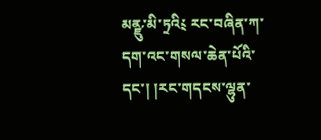མནྫུ་མི་ཏྲའི༴ རང་བཞིན་ཀ་དག་འང་གསལ་ཆེན་པོའི་དང་། །རང་གདངས་ལྷུན་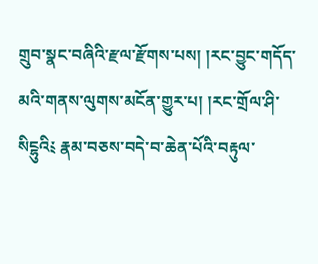གྲུབ་སྣང་བཞིའི་རྫལ་རྫོགས་པས། །རང་བྱུང་གདོད་མའི་གནས་ལུགས་མངོན་གྱུར་པ། །རང་གྲོལ་ཤི་སིངྷུའི༴ རྣམ་བཅས་བདེ་བ་ཆེན་པོའི་བརྟུལ་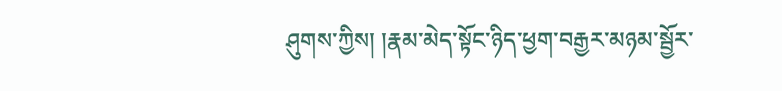ཤུགས་ཀྱིས། །རྣམ་མེད་སྟོང་ཉིད་ཕྱག་བརྒྱར་མཉམ་སྦྱོར་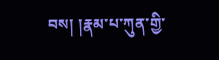བས། །རྣམ་པ་ཀུན་གྱི་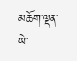མཆོག་ལྡན་ཡེ་